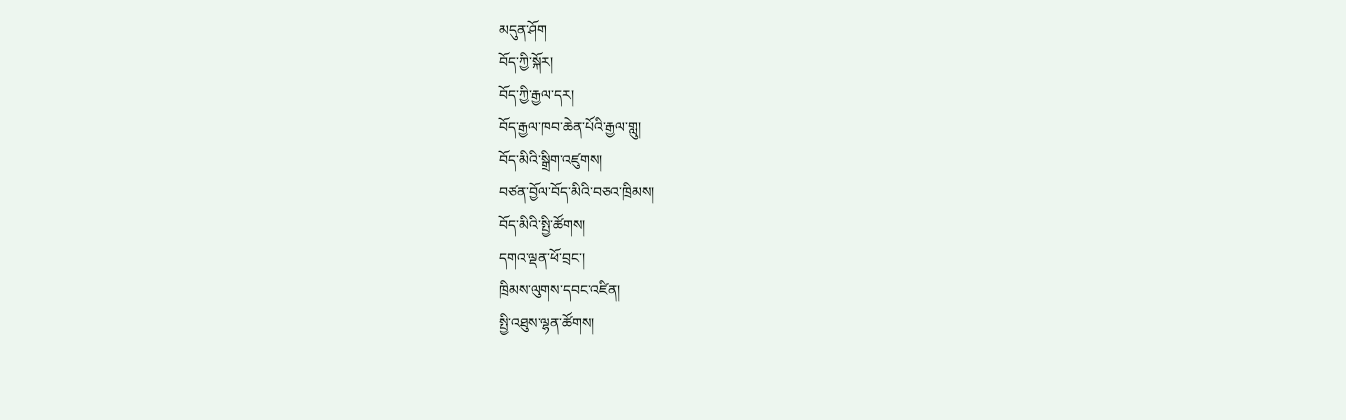མདུན་ཤོག
བོད་ཀྱི་སྐོར།
བོད་ཀྱི་རྒྱལ་དར།
བོད་རྒྱལ་ཁབ་ཆེན་པོའི་རྒྱལ་གླུ།
བོད་མིའི་སྒྲིག་འཛུགས།
བཙན་བྱོལ་བོད་མིའི་བཅའ་ཁྲིམས།
བོད་མིའི་སྤྱི་ཚོགས།
དགའ་ལྡན་ཕོ་བྲང་།
ཁྲིམས་ལུགས་དབང་འཛིན།
སྤྱི་འཐུས་ལྷན་ཚོགས།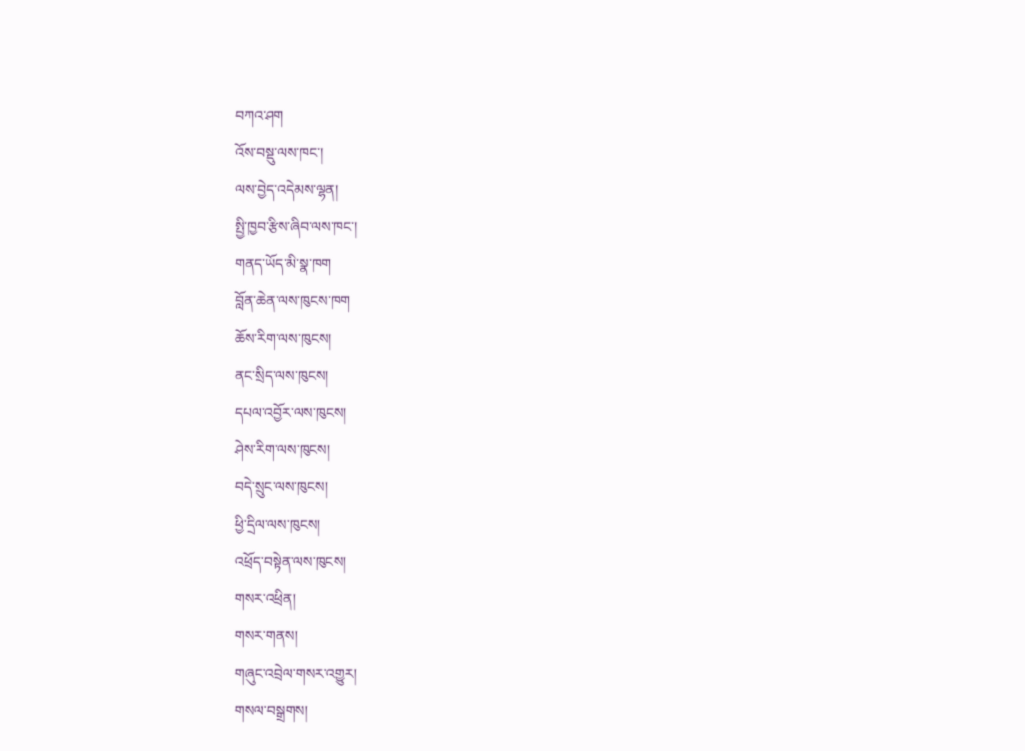བཀའ་ཤག
འོས་བསྡུ་ལས་ཁང་།
ལས་བྱེད་འདེམས་ལྷན།
སྤྱི་ཁྱབ་རྩིས་ཞིབ་ལས་ཁང་།
གནད་ཡོད་མི་སྣ་ཁག
བློན་ཆེན་ལས་ཁུངས་ཁག
ཆོས་རིག་ལས་ཁུངས།
ནང་སྲིད་ལས་ཁུངས།
དཔལ་འབྱོར་ལས་ཁུངས།
ཤེས་རིག་ལས་ཁུངས།
བདེ་སྲུང་ལས་ཁུངས།
ཕྱི་དྲིལ་ལས་ཁུངས།
འཕྲོད་བསྟེན་ལས་ཁུངས།
གསར་འཕྲིན།
གསར་གནས།
གཞུང་འབྲེལ་གསར་འགྱུར།
གསལ་བསྒྲགས།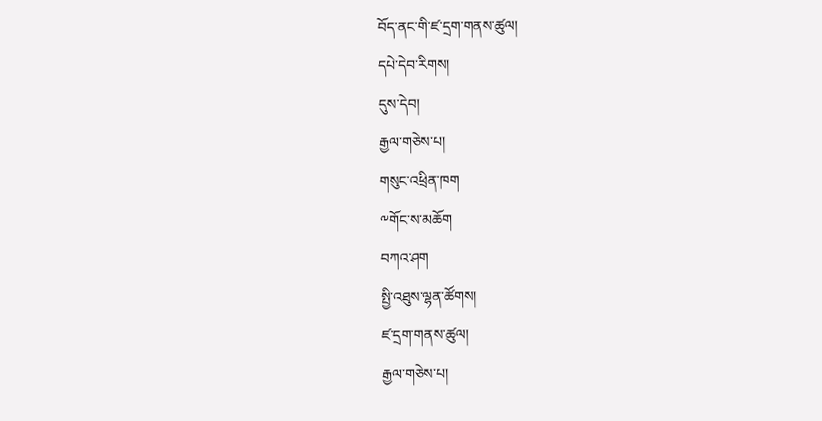བོད་ནང་གི་ཛ་དྲག་གནས་ཚུལ།
དཔེ་དེབ་རིགས།
དུས་དེབ།
རྒྱལ་གཅེས་པ།
གསུང་འཕྲིན་ཁག
༸གོང་ས་མཆོག
བཀའ་ཤག
སྤྱི་འཐུས་ལྷན་ཚོགས།
ཛ་དྲག་གནས་ཚུལ།
རྒྱལ་གཅེས་པ།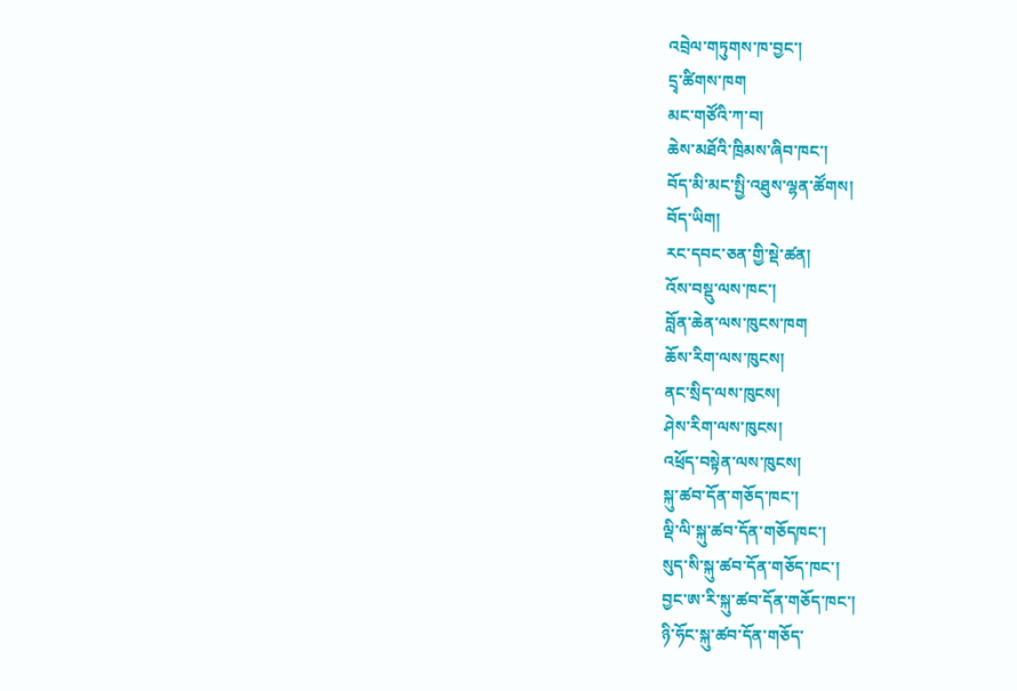འབྲེལ་གཏུགས་ཁ་བྱང་།
དྲྭ་ཚིགས་ཁག
མང་གཙོའི་ཀ་བ།
ཆེས་མཐོའི་ཁྲིམས་ཞིབ་ཁང་།
བོད་མི་མང་སྤྱི་འཐུས་ལྷན་ཚོགས།
བོད་ཡིག།
རང་དབང་ཅན་གྱི་སྡེ་ཚན།
འོས་བསྡུ་ལས་ཁང་།
བློན་ཆེན་ལས་ཁུངས་ཁག
ཆོས་རིག་ལས་ཁུངས།
ནང་སྲིད་ལས་ཁུངས།
ཤེས་རིག་ལས་ཁུངས།
འཕྲོད་བསྟེན་ལས་ཁུངས།
སྐུ་ཚབ་དོན་གཅོད་ཁང་།
ལྡི་ལི་སྐུ་ཚབ་དོན་གཅོདཁང་།
སུད་སི་སྐུ་ཚབ་དོན་གཅོད་ཁང་།
བྱང་ཨ་རི་སྐུ་ཚབ་དོན་གཅོད་ཁང་།
ཉི་ཧོང་སྐུ་ཚབ་དོན་གཅོད་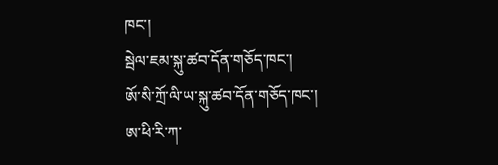ཁང་།
སྦེལ་ཇམ་སྐུ་ཚབ་དོན་གཅོད་ཁང་།
ཨོ་སི་ཀྲོ་ལི་ཡ་སྐུ་ཚབ་དོན་གཅོད་ཁང་།
ཨ་ཕི་རི་ཀ་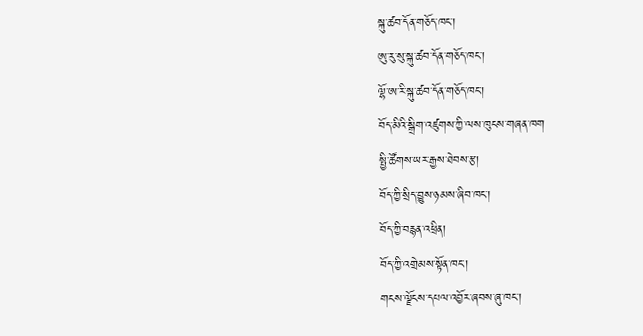སྐུ་ཚབ་དོན་གཅོད་ཁང་།
ཨུ་རུ་སུ་སྐུ་ཚབ་དོན་གཅོད་ཁང་།
ལྷོ་ཨ་རི་སྐུ་ཚབ་དོན་གཅོད་ཁང་།
བོད་མིའི་སྒྲིག་འཛུགས་ཀྱི་ལས་ཁུངས་གཞན་ཁག
སྤྱི་ཚོགས་ཡར་རྒྱས་ཐེབས་རྩ།
བོད་ཀྱི་སྲིད་བྱུས་ཉམས་ཞིབ་ཁང་།
བོད་ཀྱི་བརྙན་འཕྲིན།
བོད་ཀྱི་འགྲེམས་སྟོན་ཁང་།
གངས་ལྗོངས་དཔལ་འབྱོར་ཞབས་ཞུ་ཁང་།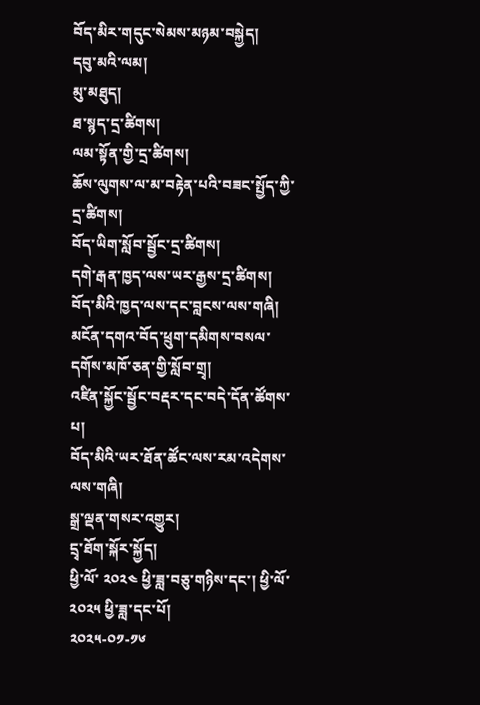བོད་མིར་གདུང་སེམས་མཉམ་བསྐྱེད།
དབུ་མའི་ལམ།
མུ་མཐུད།
ཐ་སྙད་དྲ་ཚིགས།
ལམ་སྟོན་གྱི་དྲ་ཚིགས།
ཆོས་ལུགས་ལ་མ་བརྟེན་པའི་བཟང་སྤྱོད་ཀྱི་དྲ་ཚིགས།
བོད་ཡིག་སློབ་སྦྱོང་དྲ་ཚིགས།
དགེ་རྒན་ཁྱད་ལས་ཡར་རྒྱས་དྲ་ཚིགས།
བོད་མིའི་ཁྱད་ལས་དང་བླངས་ལས་གཞི།
མངོན་དགའ་བོད་ཕྲུག་དམིགས་བསལ་དགོས་མཁོ་ཅན་གྱི་སློབ་གྲྭ།
འཛིན་སྐྱོང་སྦྱོང་བརྡར་དང་བདེ་དོན་ཚོགས་པ།
བོད་མིའི་ཡར་ཐོན་ཚོང་ལས་རམ་འདེགས་ལས་གཞི།
སྒྲ་ལྡན་གསར་འགྱུར།
དྲྭ་ཐོག་སྐོར་སྐྱོད།
ཕྱི་ལོ་ ༢༠༢༤ ཕྱི་ཟླ་བཅུ་གཉིས་དང་། ཕྱི་ལོ་ ༢༠༢༥ ཕྱི་ཟླ་དང་པོ།
༢༠༢༥-༠༡-༡༦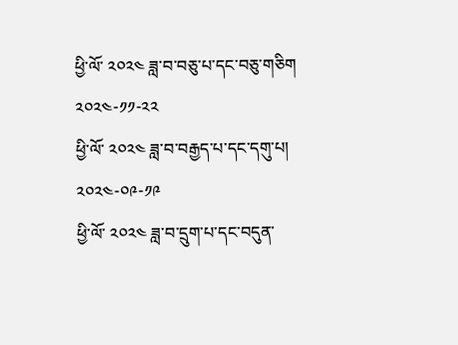ཕྱི་ལོ་ ༢༠༢༤ ཟླ་བ་བཅུ་པ་དང་བཅུ་གཅིག
༢༠༢༤-༡༡-༢༢
ཕྱི་ལོ་ ༢༠༢༤ ཟླ་བ་བརྒྱད་པ་དང་དགུ་པ།
༢༠༢༤-༠༩-༡༩
ཕྱི་ལོ་ ༢༠༢༤ ཟླ་བ་དྲུག་པ་དང་བདུན་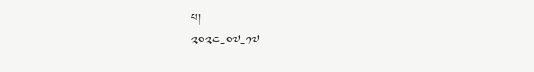པ།
༢༠༢༤-༠༧-༡༧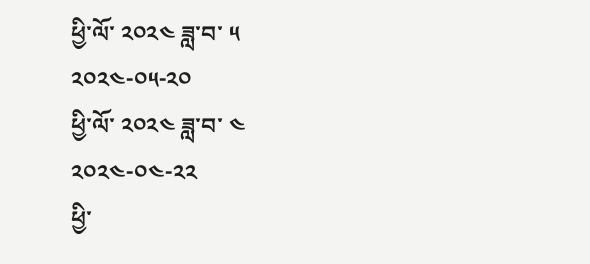ཕྱི་ལོ་ ༢༠༢༤ ཟླ་བ་ ༥
༢༠༢༤-༠༥-༢༠
ཕྱི་ལོ་ ༢༠༢༤ ཟླ་བ་ ༤
༢༠༢༤-༠༤-༢༢
ཕྱི་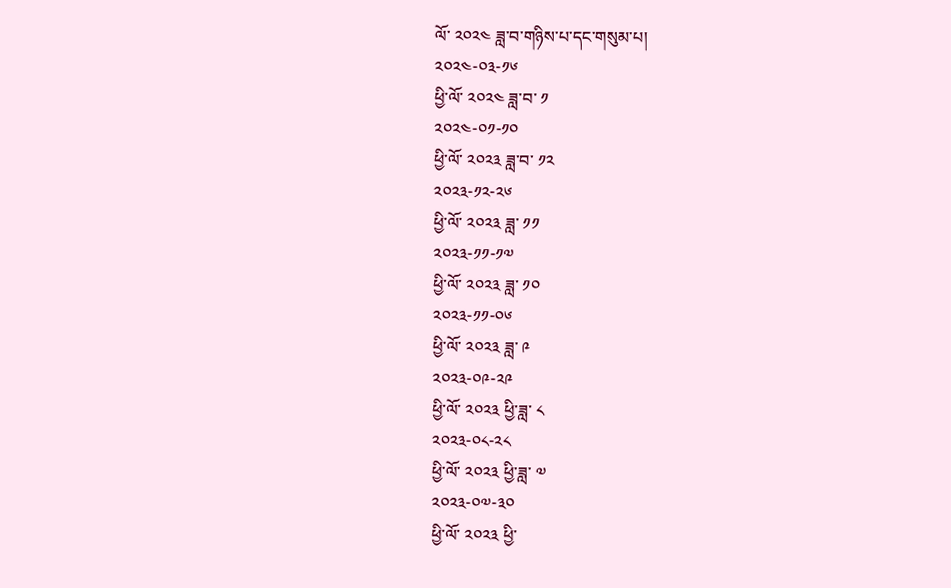ལོ་ ༢༠༢༤ ཟླ་བ་གཉིས་པ་དང་གསུམ་པ།
༢༠༢༤-༠༣-༡༦
ཕྱི་ལོ་ ༢༠༢༤ ཟླ་བ་ ༡
༢༠༢༤-༠༡-༡༠
ཕྱི་ལོ་ ༢༠༢༣ ཟླ་བ་ ༡༢
༢༠༢༣-༡༢-༢༦
ཕྱི་ལོ་ ༢༠༢༣ ཟླ་ ༡༡
༢༠༢༣-༡༡-༡༧
ཕྱི་ལོ་ ༢༠༢༣ ཟླ་ ༡༠
༢༠༢༣-༡༡-༠༦
ཕྱི་ལོ་ ༢༠༢༣ ཟླ་ ༩
༢༠༢༣-༠༩-༢༩
ཕྱི་ལོ་ ༢༠༢༣ ཕྱི་ཟླ་ ༨
༢༠༢༣-༠༨-༢༨
ཕྱི་ལོ་ ༢༠༢༣ ཕྱི་ཟླ་ ༧
༢༠༢༣-༠༧-༣༠
ཕྱི་ལོ་ ༢༠༢༣ ཕྱི་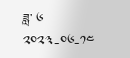ཟླ་ ༦
༢༠༢༣-༠༦-༡༤